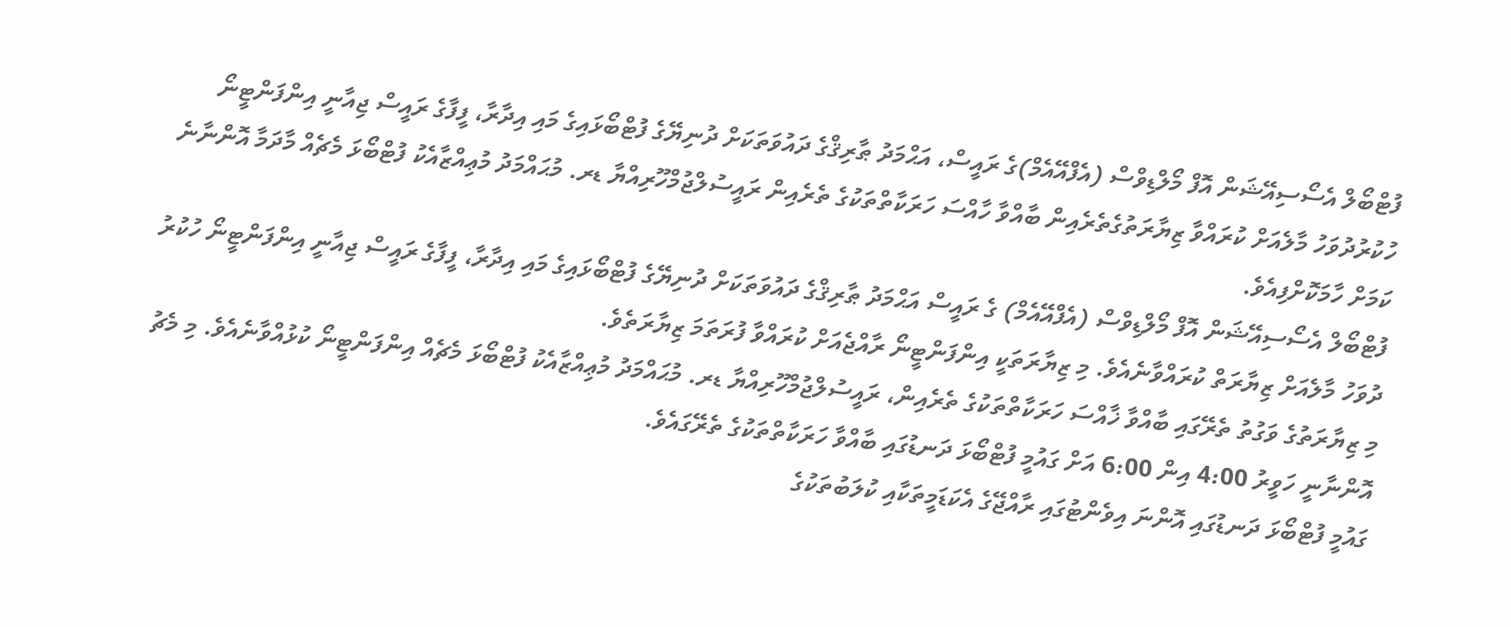ފުޓްބޯލް އެސޯސިއޭޝަން އޮފް މޯލްޑިވްސް (އެފްއޭއެމް)ގެ ރައީސް، އަޙްމަދު ޠާރިޤްގެ ދައުވަތަކަށް ދުނިޔޭގެ ފުޓްބޯޅައިގެ މައި އިދާރާ، ފީފާގެ ރައީސް ޖިއާނީ އިންފަންޓީނޯ ހުކުރުދުވަހު މާލެއަށް ކުރައްވާ ޒިޔާރަތުގެތެރެއިން ބާއްވާ ހާއްސަ ހަރަކާތްތަކުގެ ތެރެއިން ރައީސުލްޖުމްހޫރިއްޔާ ޑރ. މުޙައްމަދު މުޢިއްޒާއެކު ފުޓްބޯޅަ މެޗެއް މާދަމާ އޮންނާނެ ކަމަށް ހާމަކޮށްފިއެވެ.
ފުޓްބޯލް އެސޯސިއޭޝަން އޮފް މޯލްޑިވްސް (އެފްއޭއެމް) ގެ ރައީސް އަޙްމަދު ޠާރިޤްގެ ދައުވަތަކަށް ދުނިޔޭގެ ފުޓްބޯޅައިގެ މައި އިދާރާ، ފީފާގެ ރައީސް ޖިއާނީ އިންފަންޓީނޯ ހުކުރު ދުވަހު މާލެއަށް ޒިޔާރަތް ކުރައްވާނެއެވެ. މި ޒިޔާރަތަކީ އިންފަންޓީނޯ ރާއްޖެއަށް ކުރައްވާ ފުރަތަމަ ޒިޔާރަތެވެ.
މި ޒިޔާރަތުގެ ވަގުތު ތެރޭގައި ބާއްވާ ޚާއްސަ ހަރަކާތްތަކުގެ ތެރެއިން، ރައީސުލްޖުމްހޫރިއްޔާ ޑރ. މުޙައްމަދު މުޢިއްޒާއެކު ފުޓްބޯޅަ މެޗެއް އިންފަންޓީނޯ ކުޅުއްވާނެއެވެ. މި މެޗު އޮންނާނީ ހަވީރު 4:00 އިން 6:00 އަށް ގައުމީ ފުޓްބޯޅަ ދަނޑުގައި ބާއްވާ ހަރަކާތްތަކުގެ ތެރޭގައެވެ.
ގައުމީ ފުޓްބޯޅަ ދަނޑުގައި އޮންނަ އިވެންޓުގައި ރާއްޖޭގެ އެކަޑަމީތަކާއި ކުލަބުތަކުގެ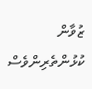ޒުވާން ކުޅުންތެރިންވެސް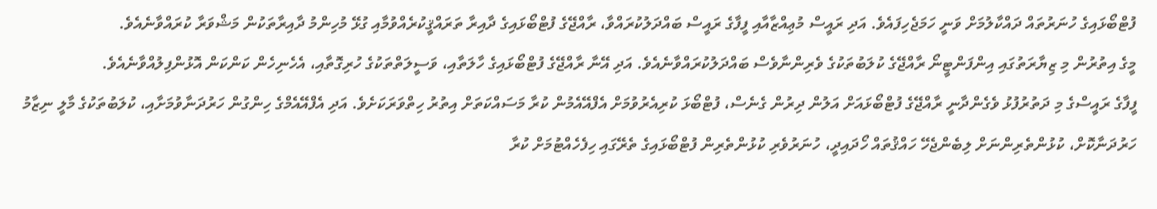ފުޓްބޯޅައިގެ ހުނަރުތައް ދައްކާލުމަށް ވަނީ ހަމަޖެހިފައެވެ. އަދި ރައީސް މުޢިއްޒާއާއި ފީފާގެ ރައީސް ބައްދަލުކުރައްވާ، ރާއްޖޭގެ ފުޓްބޯޅައިގެ ދާއިރާ ތަރައްޤީކުރެއްވުމާއި ގުޅޭ މުހިންމު ދާއިރާތަކުން މަޝްވަރާ ކުރައްވާނެއެވެ.
މީގެ އިތުރުން މި ޒިޔާރަތުގައި އިންފަންޓީނޯ ރާއްޖޭގެ ކުލަބުތަކުގެ ވެރިންނާވެސް ބައްދަލުކުރައްވާނެއެވެ. އަދި އޭނާ ރާއްޖޭގެ ފުޓްބޯޅައިގެ ހާލަތާއި، ވަސީލަތްތަކުގެ ހުރިގޮތާއި، އެހެނިހެން ކަންކަން އޮޅުންފިލުއްވާނެއެވެ.
ފީފާގެ ރައީސްގެ މި ދަތުރުފުޅު ވެގެންދާނީ ރާއްޖޭގެ ފުޓްބޯޅައަށް އަލުން ދިރުން ގެނެސް، ފުޓްބޯޅަ ކުރިއެރުވުމަށް އެފްއޭއެމުން ކުރާ މަސައްކަތަށް އިތުރު ހިތްވަރަކަށެވެ. އަދި އެފްއޭއެމްގެ ހިންގުން ހަރުދަނާވުމަށާއި، ކުލަބުތަކުގެ މާލީ ނިޒާމު ހަރުދަނާކޮށް، ކުޅުންތެރިންނަށް ލިބެންޖެހޭ ހައްޤުތައް ހޯދައިދީ، ހުނަރުވެރި ކުޅުންތެރިން ފުޓްބޯޅައިގެ ތެރޭގައި ހިފެހެއްޓުމަށް ކުރާ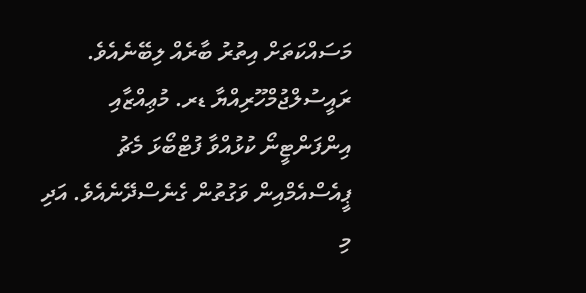މަސައްކަތަށް އިތުރު ބާރެއް ލިބޭނެއެވެ.
ރައީސުލްޖުމްހޫރިއްޔާ ޑރ. މުޢިއްޒާއި އިންފަންޓީނޯ ކުޅުއްވާ ފުޓްބޯޅަ މެޗު ޕީއެސްއެމްއިން ވަގުތުން ގެނެސްދޭނެއެވެ. އަދި މި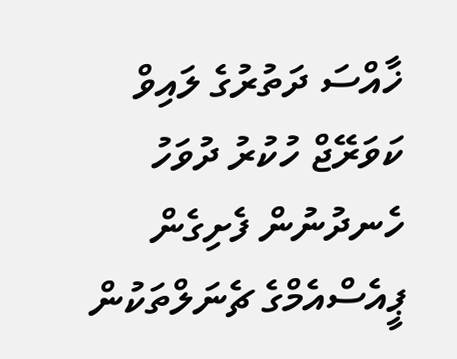ޚާއްސަ ދަތުރުގެ ލައިވް ކަވަރޭޖް ހުކުރު ދުވަހު ހެނދުނުން ފެށިގެން ޕީއެސްއެމްގެ ޗެނަލްތަކުން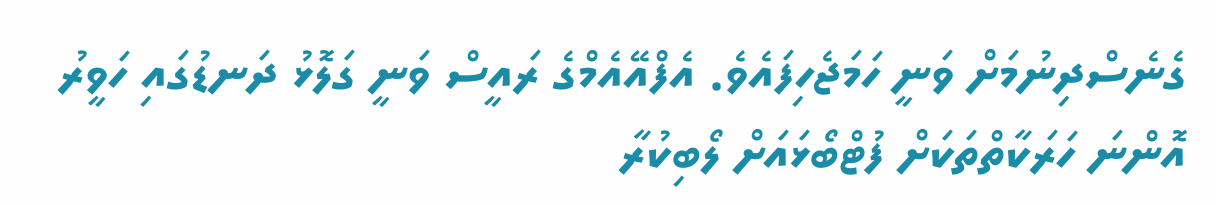ގެނެސްދިނުމަށް ވަނީ ހަމަޖެހިފައެވެ. އެފްއޭއެމްގެ ރައީސް ވަނީ ގަލޮޅު ދަނޑުގައި ހަވީރު އޮންނަ ހަރަކާތްތަކަށް ފުޓްބޯޅައަށް ލޯބިކުރާ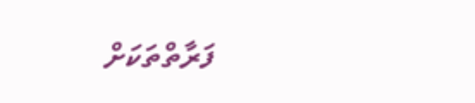ފަރާތްތަކަށް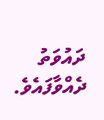ދައުވަތު ދެއްވާފައެވެ.